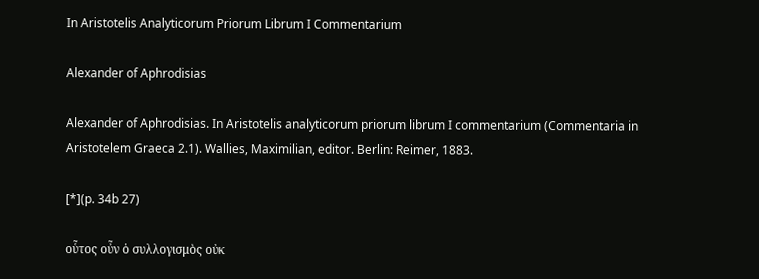In Aristotelis Analyticorum Priorum Librum I Commentarium

Alexander of Aphrodisias

Alexander of Aphrodisias. In Aristotelis analyticorum priorum librum I commentarium (Commentaria in Aristotelem Graeca 2.1). Wallies, Maximilian, editor. Berlin: Reimer, 1883.

[*](p. 34b 27)

οὗτος οὖν ὁ συλλογισμὸς οὐκ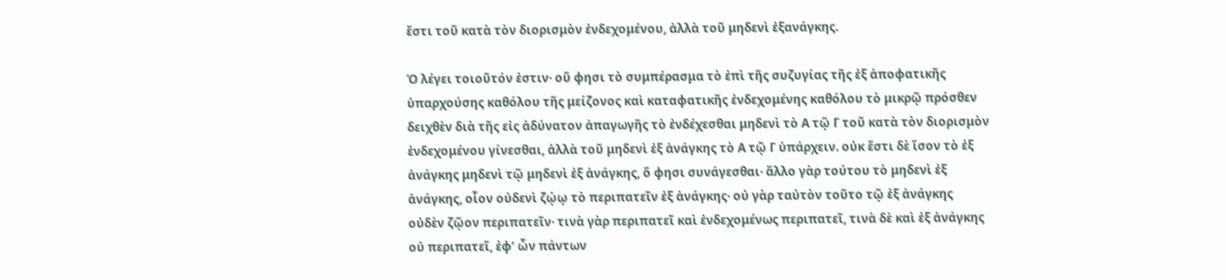ἔστι τοῦ κατὰ τὸν διορισμὸν ἐνδεχομένου, ἀλλὰ τοῦ μηδενὶ ἐξανάγκης.

Ὁ λέγει τοιοῦτόν ἐστιν· οὔ φησι τὸ συμπέρασμα τὸ ἐπὶ τῆς συζυγίας τῆς ἐξ ἀποφατικῆς ὑπαρχούσης καθόλου τῆς μείζονος καὶ καταφατικῆς ἐνδεχομένης καθόλου τὸ μικρῷ πρόσθεν δειχθὲν διὰ τῆς εἰς ἀδύνατον ἀπαγωγῆς τὸ ἐνδέχεσθαι μηδενὶ τὸ Α τῷ Γ τοῦ κατὰ τὸν διορισμὸν ἐνδεχομένου γίνεσθαι, ἀλλὰ τοῦ μηδενὶ ἐξ ἀνάγκης τὸ Α τῷ Γ ὑπάρχειν. οὐκ ἔστι δὲ ἴσον τὸ ἐξ ἀνάγκης μηδενὶ τῷ μηδενὶ ἐξ ἀνάγκης, ὅ φησι συνάγεσθαι· ἄλλο γὰρ τούτου τὸ μηδενὶ ἐξ ἀνάγκης, οἷον οὐδενὶ ζῴῳ τὸ περιπατεῖν ἐξ ἀνάγκης· οὐ γὰρ ταὐτὸν τοῦτο τῷ ἐξ ἀνάγκης οὐδὲν ζῷον περιπατεῖν· τινὰ γὰρ περιπατεῖ καὶ ἐνδεχομένως περιπατεῖ, τινὰ δὲ καὶ ἐξ ἀνάγκης οὐ περιπατεῖ, ἐφ’ ὧν πάντων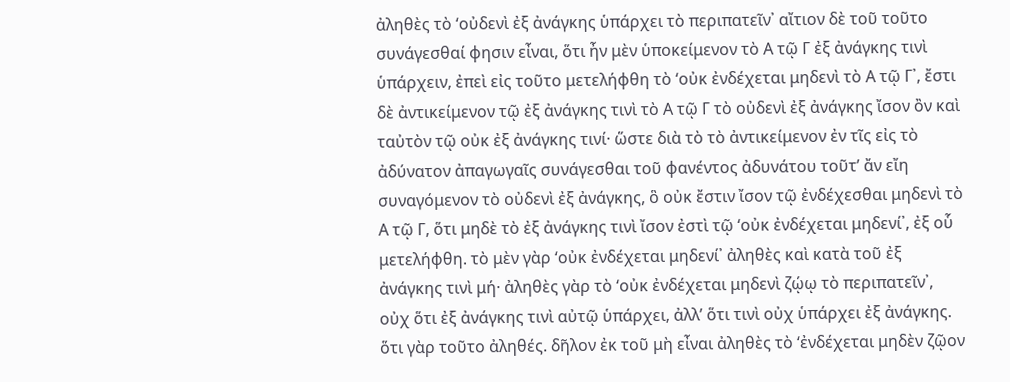ἀληθὲς τὸ ‘οὐδενὶ ἐξ ἀνάγκης ὑπάρχει τὸ περιπατεῖν᾿ αἴτιον δὲ τοῦ τοῦτο συνάγεσθαί φησιν εἶναι, ὅτι ἦν μὲν ὑποκείμενον τὸ Α τῷ Γ ἐξ ἀνάγκης τινὶ ὑπάρχειν, ἐπεὶ εἰς τοῦτο μετελήφθη τὸ ‘οὐκ ἐνδέχεται μηδενὶ τὸ Α τῷ Γ᾿, ἔστι δὲ ἀντικείμενον τῷ ἐξ ἀνάγκης τινὶ τὸ Α τῷ Γ τὸ οὐδενὶ ἐξ ἀνάγκης ἴσον ὂν καὶ ταὐτὸν τῷ οὐκ ἐξ ἀνάγκης τινί· ὥστε διὰ τὸ τὸ ἀντικείμενον ἐν τῖς εἰς τὸ ἀδύνατον ἀπαγωγαῖς συνάγεσθαι τοῦ φανέντος ἀδυνάτου τοῦτ’ ἄν εἴη συναγόμενον τὸ οὐδενὶ ἐξ ἀνάγκης, ὃ οὐκ ἔστιν ἴσον τῷ ἐνδέχεσθαι μηδενὶ τὸ Α τῷ Γ, ὅτι μηδὲ τὸ ἐξ ἀνάγκης τινὶ ἴσον ἐστὶ τῷ ‘οὐκ ἐνδέχεται μηδενί᾿, ἐξ οὗ μετελήφθη. τὸ μὲν γὰρ ‘οὐκ ἐνδέχεται μηδενί᾿ ἀληθὲς καὶ κατὰ τοῦ ἐξ ἀνάγκης τινὶ μή· ἀληθὲς γὰρ τὸ ‘οὐκ ἐνδέχεται μηδενὶ ζῴῳ τὸ περιπατεῖν᾿, οὐχ ὅτι ἐξ ἀνάγκης τινὶ αὐτῷ ὑπάρχει, ἀλλ’ ὅτι τινὶ οὐχ ὑπάρχει ἐξ ἀνάγκης. ὅτι γὰρ τοῦτο ἀληθές. δῆλον ἐκ τοῦ μὴ εἶναι ἀληθὲς τὸ ‘ἐνδέχεται μηδὲν ζῷον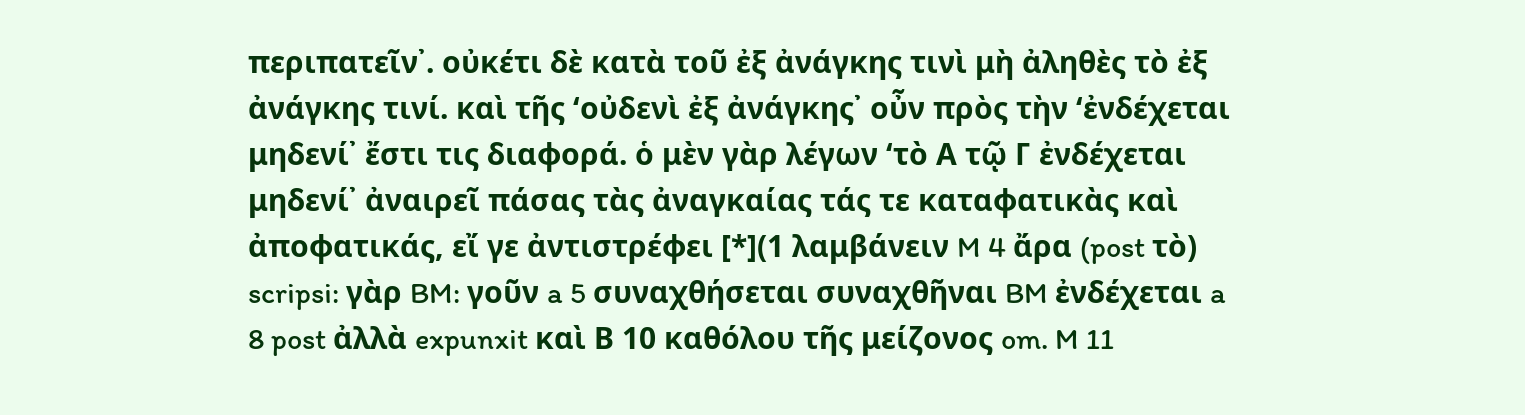περιπατεῖν᾿. οὐκέτι δὲ κατὰ τοῦ ἐξ ἀνάγκης τινὶ μὴ ἀληθὲς τὸ ἐξ ἀνάγκης τινί. καὶ τῆς ‘οὐδενὶ ἐξ ἀνάγκης᾿ οὖν πρὸς τὴν ‘ἐνδέχεται μηδενί᾿ ἔστι τις διαφορά. ὁ μὲν γὰρ λέγων ‘τὸ Α τῷ Γ ἐνδέχεται μηδενί᾿ ἀναιρεῖ πάσας τὰς ἀναγκαίας τάς τε καταφατικὰς καὶ ἀποφατικάς, εἴ γε ἀντιστρέφει [*](1 λαμβάνειν M 4 ἄρα (post τὸ) scripsi: γὰρ BM: γοῦν a 5 συναχθήσεται συναχθῆναι BM ἐνδέχεται a 8 post ἀλλὰ expunxit καὶ Β 10 καθόλου τῆς μείζονος om. M 11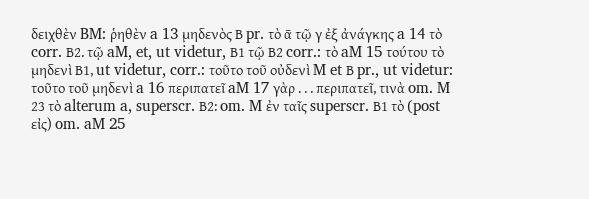δειχθὲν BM: ῥηθὲν a 13 μηδενὸς Β pr. τὸ ᾱ τῷ γ ἐξ ἀνάγκης a 14 τὸ corr. Β2. τῷ aM, et, ut videtur, Β1 τῷ Β2 corr.: τὸ aM 15 τούτου τὸ μηδενὶ Β1, ut videtur, corr.: τοῦτο τοῦ οὐδενὶ M et Β pr., ut videtur: τοῦτο τοῦ μηδενὶ a 16 περιπατεῖ aM 17 γὰρ . . . περιπατεῖ, τινὰ om. M 23 τὸ alterum a, superscr. Β2: om. M ἐν ταῖς superscr. Β1 τὸ (post εἰς) om. aM 25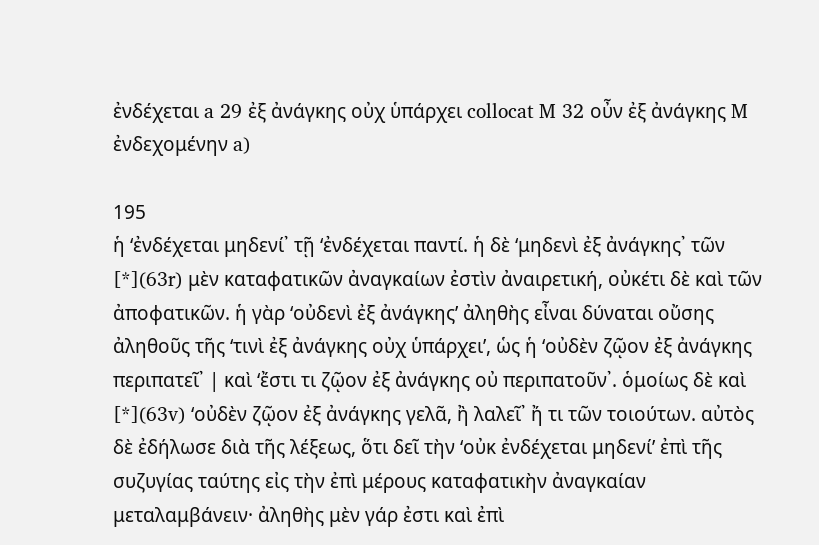ἐνδέχεται a 29 ἐξ ἀνάγκης οὐχ ὑπάρχει collocat M 32 οὖν ἐξ ἀνάγκης M ἐνδεχομένην a)

195
ἡ ‘ἐνδέχεται μηδενί᾿ τῇ ‘ἐνδέχεται παντί. ἡ δὲ ‘μηδενὶ ἐξ ἀνάγκης᾿ τῶν [*](63r) μὲν καταφατικῶν ἀναγκαίων ἐστὶν ἀναιρετική, οὐκέτι δὲ καὶ τῶν ἀποφατικῶν. ἡ γὰρ ‘οὐδενὶ ἐξ ἀνάγκης’ ἀληθὴς εἶναι δύναται οὔσης ἀληθοῦς τῆς ‘τινὶ ἐξ ἀνάγκης οὐχ ὑπάρχει’, ὡς ἡ ‘οὐδὲν ζῷον ἐξ ἀνάγκης περιπατεῖ᾿ | καὶ ‘ἔστι τι ζῷον ἐξ ἀνάγκης οὐ περιπατοῦν᾿. ὁμοίως δὲ καὶ [*](63v) ‘οὐδὲν ζῷον ἐξ ἀνάγκης γελᾶ, ἢ λαλεῖ᾿ ἤ τι τῶν τοιούτων. αὐτὸς δὲ ἐδήλωσε διὰ τῆς λέξεως, ὅτι δεῖ τὴν ‘οὐκ ἐνδέχεται μηδενί’ ἐπὶ τῆς συζυγίας ταύτης εἰς τὴν ἐπὶ μέρους καταφατικὴν ἀναγκαίαν μεταλαμβάνειν· ἀληθὴς μὲν γάρ ἐστι καὶ ἐπὶ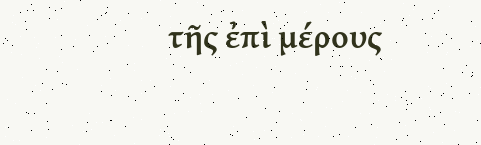τῆς ἐπὶ μέρους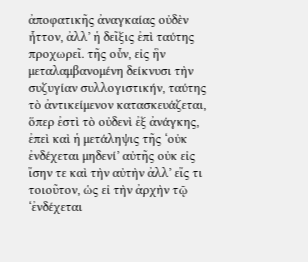ἀποφατικῆς ἀναγκαίας οὐδὲν ἧττον, ἀλλ’ ἡ δεῖξις ἐπὶ ταύτης προχωρεῖ. τῆς οὗν, εἰς ἣν μεταλαμβανομένη δείκνυσι τὴν συζυγίαν συλλογιστικήν, ταύτης τὸ ἀντικείμενον κατασκευάζεται, ὅπερ ἐστὶ τὸ οὐδενὶ ἐξ ἀνάγκης, ἐπεὶ καὶ ἡ μετάληψις τῆς ‘οὐκ ἐνδέχεται μηδενί’ αὐτῆς οὐκ εἰς ἴσην τε καὶ τὴν αὐτὴν ἀλλ’ εἴς τι τοιοῦτον, ὡς εἰ τὴν ἀρχὴν τῷ ‘ἐνδέχεται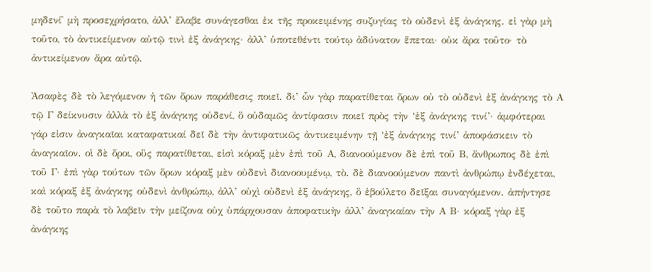μηδενί᾿ μὴ προσεχρήσατο, ἀλλ’ ἔλαβε συνάγεσθαι ἐκ τῆς προκειμένης συζυγίας τὸ οὐδενὶ ἐξ ἀνάγκης. εἰ γὰρ μὴ τοῦτο, τὸ ἀντικείμενον αὐτῷ τινὶ ἐξ ἀνάγκης· ἀλλ’ ὑποτεθέντι τούτῳ ἀδύνατον ἕπεται· οὐκ ἄρα τοῦτο· τὸ ἀντικείμενον ἄρα αὐτῷ.

Ἀσαφὲς δὲ τὸ λεγόμενον ἡ τῶν ὅρων παράθεσις ποιεῖ. δι’ ὧν γὰρ παρατίθεται ὅρων οὐ τὸ οὐδενὶ ἐξ ἀνάγκης τὸ Α τῷ Γ δείκνυσιν ἀλλὰ τὸ ἐξ ἀνάγκης οὐδενί, ὃ οὐδαμῶς ἀντίφασιν ποιεῖ πρὸς τὴν ‘ἐξ ἀνάγκης τινί’· ἀμφότεραι γάρ εἰσιν ἀναγκαῖαι καταφατικαί δεῖ δὲ τὴν ἀντιφατικῶς ἀντικειμένην τῇ ‘ἐξ ἀνάγκης τινί’ ἀποφάσκειν τὸ ἀναγκαῖον. οἱ δὲ ὅροι, οὓς παρατίθεται, εἰσὶ κόραξ μὲν ἐπὶ τοῦ Α, διανοούμενον δὲ ἐπὶ τοῦ Β, ἄνθρωπος δὲ ἐπὶ τοῦ Γ· ἐπὶ γὰρ τούτων τῶν ὅρων κόραξ μὲν οὐδενὶ διανοουμένῳ, τὸ. δὲ διανοούμενον παντὶ ἀνθρώπῳ ἐνδέχεται, καὶ κόραξ ἐξ ἀνάγκης οὐδενὶ ἀνθρώπῳ, ἀλλ’ οὐχὶ οὐδενὶ ἐξ ἀνάγκης, ὃ ἐβούλετο δεῖξαι συναγόμενον. ἀπήντησε δὲ τοῦτο παρὰ τὸ λαβεῖν τὴν μείζονα οὐχ ὑπάρχουσαν ἀποφατικὴν ἀλλ’ ἀναγκαίαν τὴν Α Β· κόραξ γὰρ ἐξ ἀνάγκης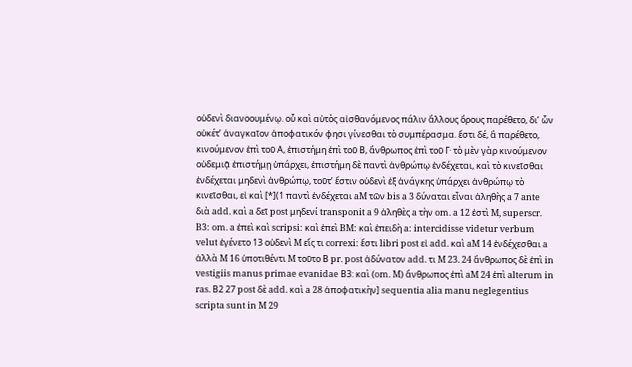οὐδενὶ διανοουμένῳ. οὗ καὶ αὐτὸς αἰσθανόμενος πάλιν ἄλλους ὅρους παρέθετο, δι’ ὧν οὐκέτ’ ἀναγκαῖον ἀποφατικόν φησι γίνεσθαι τὸ συμπέρασμα. ἔστι δέ, ἃ παρέθετο, κινούμενον ἐπὶ τοῦ Α, ἐπιστήμη ἐπὶ τοῦ Β, ἄνθρωπος ἐπὶ τοῦ Γ· τὸ μὲν γὰρ κινούμενον οὐδεμιᾷ ἐπιστήμῃ ὑπάρχει, ἐπιστήμη δὲ παντὶ ἀνθρώπῳ ἐνδέχεται, καὶ τὸ κινεῖσθαι ἐνδέχεται μηδενὶ ἀνθρώπῳ, τοῦτ’ ἔστιν οὐδενὶ ἐξ ἀνάγκης ὑπάρχει ἀνθρώπῳ τὸ κινεῖσθαι, εἰ καὶ [*](1 παντὶ ἐνδέχεται aM τῶν bis a 3 δύναται εἶναι ἀληθὴς a 7 ante διὰ add. καὶ a δεῖ post μηδενί transponit a 9 ἀληθὲς a τὴν om. a 12 ἐστὶ M, superscr. B3: om. a ἐπεὶ καὶ scripsi: καὶ ἐπεὶ BM: καὶ ἐπειδὴ a: intercidisse videtur verbum velut ἐγένετο 13 οὐδενὶ M εἴς τι correxi: ἔστι libri post εἰ add. καὶ aM 14 ἐνδέχεσθαι a ἀλλὰ M 16 ὑποτιθέντι M τοῦτο Β pr. post ἀδύνατον add. τι M 23. 24 ἄνθρωπος δὲ ἐπὶ in vestigiis manus primae evanidae Β3: καὶ (om. M) ἄνθρωπος ἐπὶ aM 24 ἐπὶ alterum in ras. Β2 27 post δὲ add. καὶ a 28 ἀποφατικὴν] sequentia alia manu neglegentius scripta sunt in M 29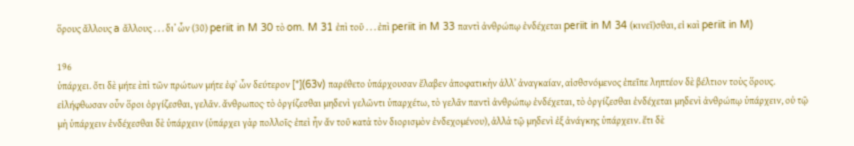ὅρους ἄλλους a ἄλλους . . . δι’ ὧν (30) periit in M 30 τὸ om. M 31 ἐπὶ τοῦ . . . ἐπὶ periit in M 33 παντὶ ἀνθρώπῳ ἐνδέχεται periit in M 34 (κινεῖ)σθαι, εἰ καὶ periit in M)

196
ὑπάρχει. ὄτι δὲ μήτε ὲπὶ τῶν πρώτων μήτε ἐφ᾿ ὦν δεύτερον [*](63v) παρέθετο ὑπάρχουσαν ἔλαβεν ἀποφατικὴν ἀλλ᾿ ἀναγκαίαν, αἰσθσνόμενος ἐπεῖπε ληπτέον δὲ βέλτιον τοὺς ὅρους. εἰλήφθωσαν οὖν ὅροι ὀργίζεσθαι, γελᾶν. ἄνθρωπος· τὸ ὀργίζεσθαι μηδενὶ γελῶντι ὑπαρχέτω, τὸ γελᾶν παντὶ ἀνθρώπῳ ἐνδέχεται, τὸ ὀργίζεσθαι ἐνδέχεται μηδενὶ ἀνθρώπῳ ὑπάρχειν, οὐ τῷ μὴ ὑπάρχειν ἐνδέχεσθαι δὲ ὑπάρχειν (ὑπάρχει γὰρ πολλοῖς· ἐπεὶ ἦν ἄν τοῦ κατὰ τὸν διορισμὸν ἐνδεχομένου), ἀλλὰ τῷ μηδενὶ ἐξ ἀνάγκης ὑπάρχειν. ἔτι δὲ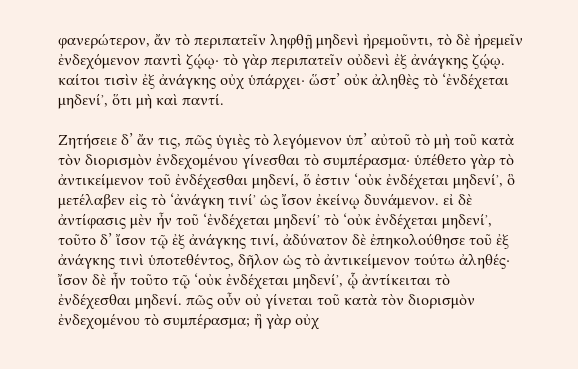φανερώτερον, ἄν τὸ περιπατεῖν ληφθῇ μηδενὶ ἠρεμοῦντι, τὸ δὲ ἠρεμεῖν ἐνδεχόμενον παντὶ ζῴῳ· τὸ γὰρ περιπατεῖν οὐδενὶ ἐξ ἀνάγκης ζῴῳ. καίτοι τισὶν ἐξ ἀνάγκης οὐχ ὑπάρχει· ὥστ’ οὐκ ἀληθὲς τὸ ‘ἐνδέχεται μηδενί᾿, ὅτι μὴ καὶ παντί.

Ζητήσειε δ’ ἄν τις, πῶς ὑγιὲς τὸ λεγόμενον ὑπ’ αὐτοῦ τὸ μὴ τοῦ κατὰ τὸν διορισμὸν ἐνδεχομένου γίνεσθαι τὸ συμπέρασμα· ὑπέθετο γὰρ τὸ ἀντικείμενον τοῦ ἐνδέχεσθαι μηδενί, ὅ ἐστιν ‘οὐκ ἐνδέχεται μηδενί᾿, ὃ μετέλαβεν εἰς τὸ ‘ἀνάγκη τινί᾿ ὡς ἴσον ἐκείνῳ δυνάμενον. εἰ δὲ ἀντίφασις μὲν ἦν τοῦ ‘ἐνδέχεται μηδενί᾿ τὸ ‘οὐκ ἐνδέχεται μηδενί᾿, τοῦτο δ’ ἴσον τῷ ἐξ ἀνάγκης τινί, ἀδύνατον δὲ ἐπηκολούθησε τοῦ ἐξ ἀνάγκης τινὶ ὑποτεθέντος, δῆλον ὡς τὸ ἀντικείμενον τούτω ἀληθές· ἴσον δὲ ἦν τοῦτο τῷ ‘οὐκ ἐνδέχεται μηδενί᾿, ᾧ ἀντίκειται τὸ ἐνδέχεσθαι μηδενί. πῶς οὖν οὐ γίνεται τοῦ κατὰ τὸν διορισμὸν ἐνδεχομένου τὸ συμπέρασμα; ἢ γὰρ οὐχ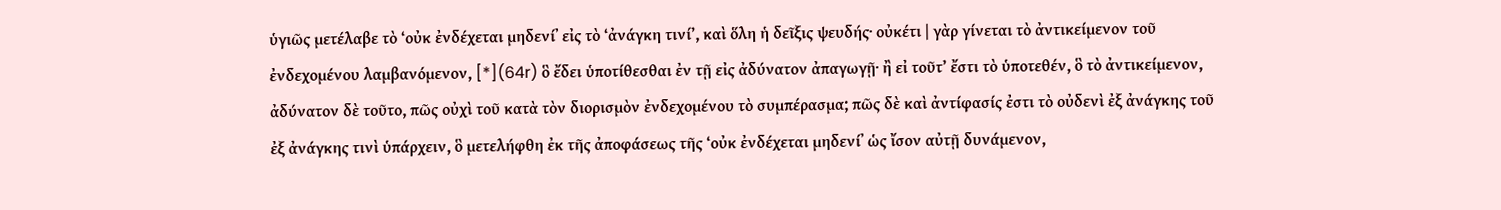ὑγιῶς μετέλαβε τὸ ‘οὐκ ἐνδέχεται μηδενί᾿ εἰς τὸ ‘ἀνάγκη τινί’, καὶ ὅλη ἡ δεῖξις ψευδής· οὐκέτι | γὰρ γίνεται τὸ ἀντικείμενον τοῦ ἐνδεχομένου λαμβανόμενον, [*](64r) ὃ ἔδει ὑποτίθεσθαι ἐν τῇ εἰς ἀδύνατον ἀπαγωγῇ· ἢ εἰ τοῦτ’ ἔστι τὸ ὑποτεθέν, ὃ τὸ ἀντικείμενον, ἀδύνατον δὲ τοῦτο, πῶς οὐχὶ τοῦ κατὰ τὸν διορισμὸν ἐνδεχομένου τὸ συμπέρασμα; πῶς δὲ καὶ ἀντίφασίς ἐστι τὸ οὐδενὶ ἐξ ἀνάγκης τοῦ ἐξ ἀνάγκης τινὶ ὑπάρχειν, ὃ μετελήφθη ἐκ τῆς ἀποφάσεως τῆς ‘οὐκ ἐνδέχεται μηδενί᾿ ὡς ἴσον αὐτῇ δυνάμενον,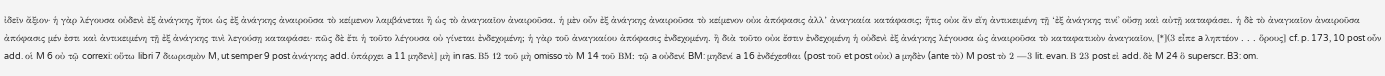ἰδεῖν ἄξιον· ἡ γὰρ λέγουσα οὐδενὶ ἐξ ἀνάγκης ἤτοι ὡς ἐξ ἀνάγκης ἀναιροῦσα τὸ κείμενον λαμβάνεται ἢ ὡς τὸ ἀναγκαῖον ἀναιροῦσα. ἡ μὲν οὖν ἐξ ἀνάγκης ἀναιροῦσα τὸ κείμενον οὐκ ἀπόφασις ἀλλ’ ἀναγκαία κατάφασις; ἥτις οὐκ ἄν εἴη ἀντικειμένη τῇ ‘ἐξ ἀνάγκης τινί᾿ οὔσῃ καὶ αὐτῇ καταφάσει. ἡ δὲ τὸ ἀναγκαῖον ἀναιροῦσα ἀπόφασις μέν ἐστι καὶ ἀντικειμένη τῇ ἐξ ἀνάγκης τινὶ λεγούσῃ καταφάσει· πῶς δὲ ἔτι ἡ τοῦτο λέγουσα οὐ γίνεται ἐνδεχομένη; ἡ γὰρ τοῦ ἀναγκαίου ἀπόφασις ἐνδεχομένη. ἢ διὰ τοῦτο οὐκ ἔστιν ἐνδεχομένη ἡ οὐδενὶ ἐξ ἀνάγκης λέγουσα ὡς ἀναιροῦσα τὸ καταφατικὸν ἀναγκαῖον, [*](3 εἶπε a ληπτέον . . . ὅρους] cf. p. 173, 10 post οὖν add. οἱ M 6 οὐ τῷ correxi: οὕτω libri 7 διωρισμὸν M, ut semper 9 post ἀνάγκης add. ὑπάρχει a 11 μηδενὶ] μὴ in ras. Β5 12 τοῦ μὴ omisso τὸ M 14 τοῦ ΒΜ: τῷ a οὐδενί BM: μηδενί a 16 ἐνδέχεσθαι (post τοῦ et post οὐκ) a μηδὲν (ante τὸ) M post τὸ 2 —3 lit. evan. Β 23 post εἰ add. δὲ M 24 ὃ superscr. B3: om.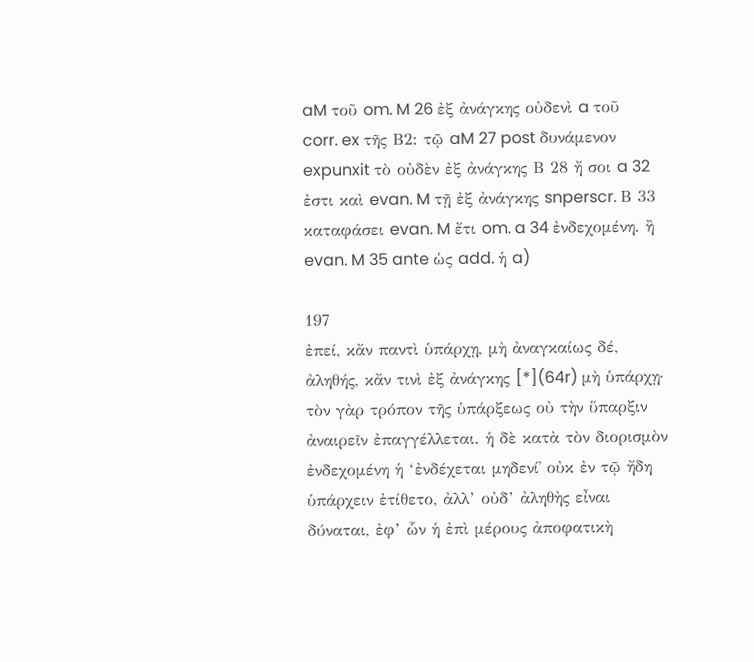aM τοῦ om. M 26 ἐξ ἀνάγκης οὐδενὶ a τοῦ corr. ex τῆς Β2: τῷ aM 27 post δυνάμενον expunxit τὸ οὐδὲν ἐξ ἀνάγκης Β 28 ἤ σοι a 32 ἐστι καὶ evan. M τῇ ἐξ ἀνάγκης snperscr. Β 33 καταφάσει evan. M ἔτι om. a 34 ἐνδεχομένη. ἢ evan. M 35 ante ὡς add. ἡ a)

197
ἐπεί, κἄν παντὶ ὑπάρχῃ, μὴ ἀναγκαίως δέ, ἀληθής, κἄν τινὶ ἐξ ἀνάγκης [*](64r) μὴ ὑπάρχῃ· τὸν γὰρ τρόπον τῆς ὑπάρξεως οὐ τὴν ὕπαρξιν ἀναιρεῖν ἐπαγγέλλεται. ἡ δὲ κατὰ τὸν διορισμὸν ἐνδεχομένη ἡ ‘ἐνδέχεται μηδενί᾿ οὐκ ἐν τῷ ἤδη ὑπάρχειν ἐτίθετο, ἀλλ’ οὐδ’ ἀληθὴς εἶναι δύναται, ἐφ’ ὧν ἡ ἐπὶ μέρους ἀποφατικὴ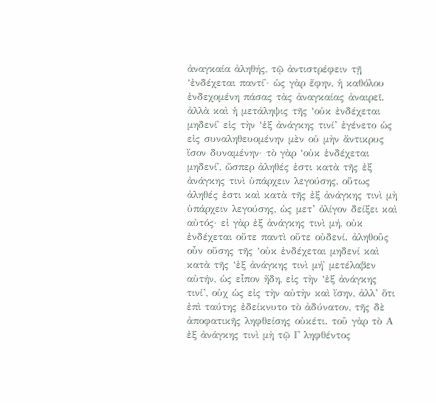ἀναγκαία ἀληθής, τῷ ἀντιστρέφειν τῇ ‘ἐνδέχεται παντί᾿· ὡς γὰρ ἔφην, ἡ καθόλου ἐνδεχομένη πάσας τὰς ἀναγκαίας ἀναιρεῖ. ἀλλὰ καὶ ἡ μετάληψις τῆς ‘οὐκ ἐνδέχεται μηδενί᾿ εἰς τὴν ‘ἐξ ἀνάγκης τινί’ ἐγένετο ὡς εἰς συναληθευομένην μὲν οὐ μὴν ἄντικρυς ἴσον δυναμένην· τὸ γὰρ ‘οὐκ ἐνδέχεται μηδενί᾿, ὥσπερ ἀληθές ἐστι κατὰ τῆς ἐξ ἀνάγκης τινὶ ὑπάρχειν λεγούσης, οὕτως ἀληθές ἐστι καὶ κατὰ τῆς ἐξ ἀνάγκης τινὶ μὴ ὑπάρχειν λεγούσης, ὡς μετ’ ὀλίγον δείξει καὶ αὐτός· εἰ γὰρ ἐξ ἀνάγκης τινὶ μή, οὐκ ἐνδέχεται οὔτε παντὶ οὔτε οὐδενί. ἀληθοῦς οὖν οὔσης τῆς ‘οὐκ ἐνδέχεται μηδενί καὶ κατὰ τῆς ‘ἐξ ἀνάγκης τινὶ μή᾿ μετέλαβεν αὐτήν, ὡς εἶπον ἤδη, εἰς τὴν ‘ἐξ ἀνάγκης τινί’, οὐχ ὡς εἰς τὴν αὐτὴν καὶ ἴσην, ἀλλ’ ὅτι ἐπὶ ταύτης ἐδείκνυτο τὸ ἀδύνατον, τῆς δὲ ἀποφατικῆς ληφθείσης οὐκέτι. τοῦ γὰρ τὸ Α ἐξ ἀνάγκης τινὶ μὴ τῷ Γ ληφθέντος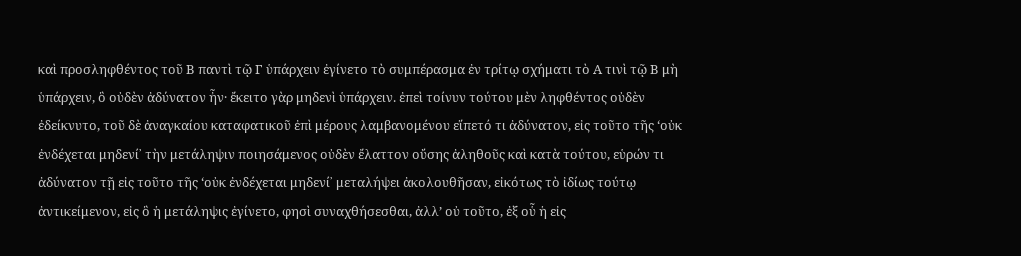καὶ προσληφθέντος τοῦ Β παντὶ τῷ Γ ὑπάρχειν ἐγίνετο τὸ συμπέρασμα ἐν τρίτῳ σχήματι τὸ Α τινὶ τῷ Β μὴ ὑπάρχειν, ὃ οὐδὲν ἀδύνατον ἦν· ἔκειτο γὰρ μηδενὶ ὑπάρχειν. ἐπεὶ τοίνυν τούτου μὲν ληφθέντος οὐδὲν ἐδείκνυτο, τοῦ δὲ ἀναγκαίου καταφατικοῦ ἐπὶ μέρους λαμβανομένου εἵπετό τι ἀδύνατον, εἰς τοῦτο τῆς ‘οὐκ ἐνδέχεται μηδενί᾿ τὴν μετάληψιν ποιησάμενος οὐδὲν ἔλαττον οὔσης ἀληθοῦς καὶ κατὰ τούτου, εὑρών τι ἀδύνατον τῇ εἰς τοῦτο τῆς ‘οὐκ ἐνδέχεται μηδενί᾿ μεταλήψει ἀκολουθῆσαν, εἰκότως τὸ ἰδίως τούτῳ ἀντικείμενον, εἰς ὃ ἡ μετάληψις ἐγίνετο, φησὶ συναχθήσεσθαι, ἀλλ’ οὐ τοῦτο, ἐξ οὗ ἡ εἰς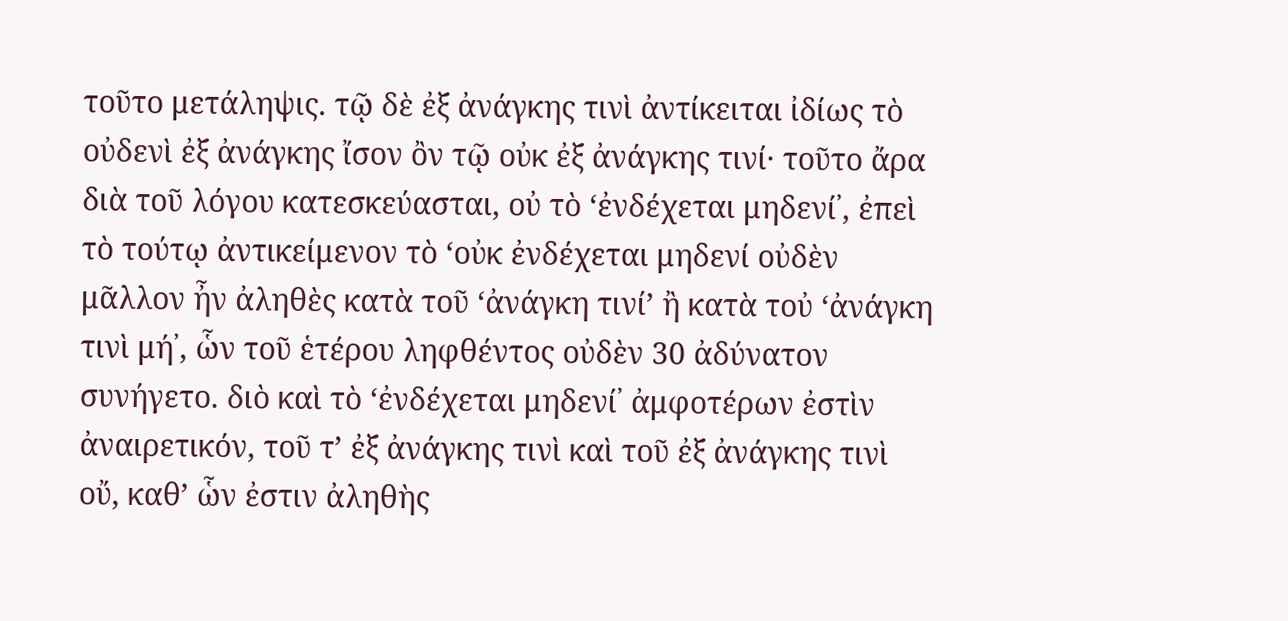τοῦτο μετάληψις. τῷ δὲ ἐξ ἀνάγκης τινὶ ἀντίκειται ἰδίως τὸ οὐδενὶ ἐξ ἀνάγκης ἴσον ὂν τῷ οὐκ ἐξ ἀνάγκης τινί· τοῦτο ἄρα διὰ τοῦ λόγου κατεσκεύασται, οὐ τὸ ‘ἐνδέχεται μηδενί᾿, ἐπεὶ τὸ τούτῳ ἀντικείμενον τὸ ‘οὐκ ἐνδέχεται μηδενί οὐδὲν μᾶλλον ἦν ἀληθὲς κατὰ τοῦ ‘ἀνάγκη τινί’ ἢ κατὰ τοὐ ‘ἀνάγκη τινὶ μή᾿, ὧν τοῦ ἑτέρου ληφθέντος οὐδὲν 30 ἀδύνατον συνήγετο. διὸ καὶ τὸ ‘ἐνδέχεται μηδενί᾿ ἀμφοτέρων ἐστὶν ἀναιρετικόν, τοῦ τ’ ἐξ ἀνάγκης τινὶ καὶ τοῦ ἐξ ἀνάγκης τινὶ οὔ, καθ’ ὧν ἐστιν ἀληθὴς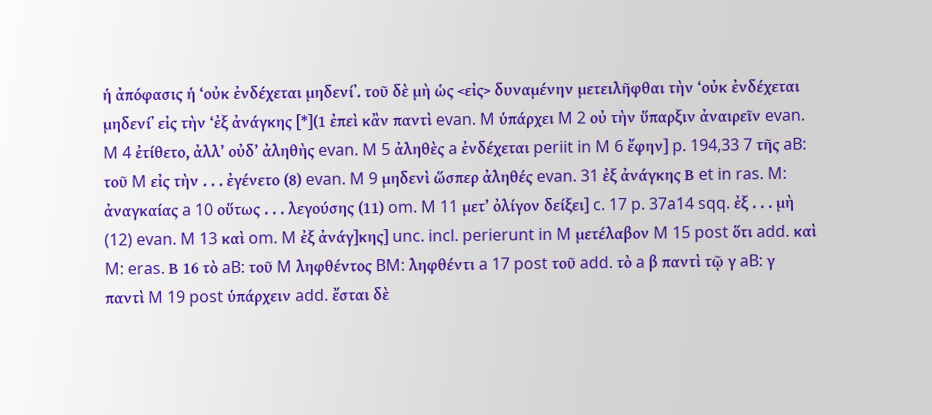ἡ ἀπόφασις ἡ ‘οὐκ ἐνδέχεται μηδενί᾿. τοῦ δὲ μὴ ὡς <εἰς> δυναμένην μετειλῆφθαι τὴν ‘οὐκ ἐνδέχεται μηδενί᾿ εἰς τὴν ‘ἐξ ἀνάγκης [*](1 ἐπεὶ κἂν παντὶ evan. M ὑπάρχει M 2 οὐ τὴν ὕπαρξιν ἀναιρεῖν evan. M 4 ἐτίθετο, ἀλλ’ οὐδ’ ἀληθὴς evan. M 5 ἀληθὲς a ἐνδέχεται periit in M 6 ἔφην] p. 194,33 7 τῆς aB: τοῦ M εἰς τὴν . . . ἐγένετο (8) evan. M 9 μηδενὶ ὥσπερ ἀληθές evan. 31 ἐξ ἀνάγκης Β et in ras. M: ἀναγκαίας a 10 οὕτως . . . λεγούσης (11) om. M 11 μετ’ ὀλίγον δείξει] c. 17 p. 37a14 sqq. ἐξ . . . μὴ (12) evan. M 13 καὶ om. M ἐξ ἀνάγ]κης] unc. incl. perierunt in M μετέλαβον M 15 post ὅτι add. καὶ M: eras. Β 16 τὸ aB: τοῦ M ληφθέντος BM: ληφθέντι a 17 post τοῦ add. τὸ a β παντὶ τῷ γ aB: γ παντὶ M 19 post ὑπάρχειν add. ἔσται δὲ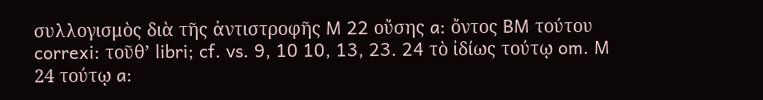συλλογισμὸς διὰ τῆς ἀντιστροφῆς M 22 οὔσης a: ὄντος BM τούτου correxi: τοῦθ’ libri; cf. vs. 9, 10 10, 13, 23. 24 τὸ ἰδίως τούτῳ om. M 24 τούτῳ a: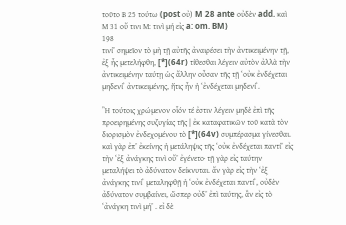τοῦτο Β 25 τούτω (post οὐ) M 28 ante οὐδὲν add. καὶ Μ 31 οὔ τινι Μ: τινὶ μή εἰς a: om. BM)
198
τινί’ σημεῖον τὸ μὴ τῇ αὐτῆς ἀναιρέσει τὴν ἀντικειμένην τῇ, ἐξ ἧς μετελήφθη, [*](64r) τίθεσθαι λέγειν αὐτὸν ἀλλὰ τὴν ἀντικειμένην ταύτῃ ὡς ἄλλην οὖσαν τῆς τῇ ‘οὐκ ἐνδέχεται μηδενί᾿ ἀντικειμένης, ἥτις ἦν ἡ ‘ἐνδέχεται μηδενί᾿.

Ἢ τούτοις χρώμενον οἷόν τέ ἐστιν λέγειν μηδὲ ἐπὶ τῆς προειρημένης συζυγίας τῆς | ἐκ καταφατικῶν τοῦ κατὰ τὸν διορισμὸν ἐνδεχομένου τὸ [*](64v) συμπέρασμα γίνεσθαι. καὶ γὰρ ἐπ’ ἐκείνης ἡ μετάληψις τῆς ‘οὐκ ἐνδέχεται παντί’ εἰς τὴν ‘ἐξ ἀνάγκης τινὶ οὔ’ ἐγένετο· τῇ γὰρ εἰς ταύτην μεταλήψει τὸ ἀδύνατον δείκνυται. ἄν γὰρ εἰς τὴν ‘ἐξ ἀνάγκης τινί᾿ μεταληφθῇ ἡ ‘οὐκ ἐνδέχεται παντί᾿, οὐδὲν ἀδύνατον συμβαίνει, ὥσπερ οὐδ’ ἐπὶ ταύτης, ἂν εἰς τὸ ‘ἀνάγκη τινὶ μή’ . εἰ δὲ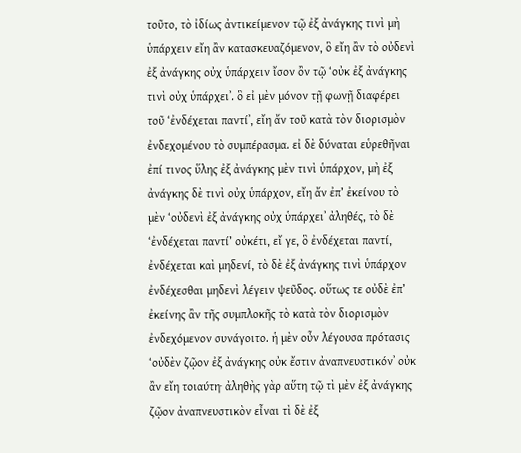τοῦτο, τὸ ἰδίως ἀντικείμενον τῷ ἐξ ἀνάγκης τινὶ μὴ ὑπάρχειν εἴη ἂν κατασκευαζόμενον, ὃ εἴη ἂν τὸ οὐδενὶ ἐξ ἀνάγκης οὐχ ὑπάρχειν ἴσον ὂν τῷ ‘οὐκ ἐξ ἀνάγκης τινὶ οὐχ ὑπάρχει᾿. ὃ εἰ μὲν μόνον τῇ φωνῇ διαφέρει τοῦ ‘ἐνδέχεται παντί᾿, εἴη ἄν τοῦ κατὰ τὸν διορισμὸν ἐνδεχομένου τὸ συμπέρασμα. εἰ δὲ δύναται εὑρεθῆναι ἐπί τινος ὕλης ἐξ ἀνάγκης μὲν τινὶ ὑπάρχον, μὴ ἐξ ἀνάγκης δὲ τινὶ οὐχ ὑπάρχον, εἴη ἄν ἐπ’ ἐκείνου τὸ μὲν ‘οὐδενὶ ἐξ ἀνάγκης οὐχ ὑπάρχει᾿ ἀληθές, τὸ δὲ ‘ἐνδέχεται παντί’ οὐκέτι, εἴ γε, ὃ ἐνδέχεται παντί, ἐνδέχεται καὶ μηδενί, τὸ δὲ ἐξ ἀνάγκης τινὶ ὑπάρχον ἐνδέχεσθαι μηδενὶ λέγειν ψεῦδος. οὕτως τε οὐδὲ ἐπ’ ἐκείνης ἂν τῆς συμπλοκῆς τὸ κατὰ τὸν διορισμὸν ἐνδεχόμενον συνάγοιτο. ἡ μὲν οὖν λέγουσα πρότασις ‘οὐδὲν ζῷον ἐξ ἀνάγκης οὐκ ἔστιν ἀναπνευστικόν᾿ οὐκ ἂν εἴη τοιαύτη· ἀληθὴς γὰρ αὕτη τῷ τὶ μὲν ἐξ ἀνάγκης ζῷον ἀναπνευστικὸν εἶναι τὶ δὲ ἐξ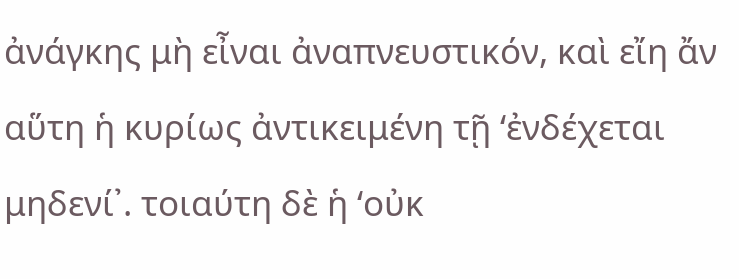ἀνάγκης μὴ εἶναι ἀναπνευστικόν, καὶ εἴη ἄν αὕτη ἡ κυρίως ἀντικειμένη τῇ ‘ἐνδέχεται μηδενί᾿. τοιαύτη δὲ ἡ ‘οὐκ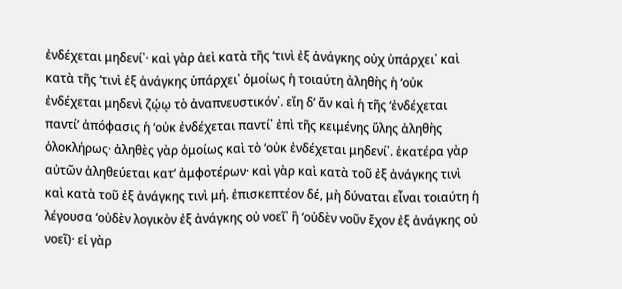ἐνδέχεται μηδενί᾿· καὶ γὰρ ἀεὶ κατὰ τῆς ‘τινὶ ἐξ ἀνάγκης οὐχ ὑπάρχει᾿ καὶ κατὰ τῆς ‘τινὶ ἐξ ἀνάγκης ὑπάρχει᾿ ὁμοίως ἡ τοιαύτη ἀληθὴς ἡ ‘οὐκ ἐνδέχεται μηδενὶ ζῴῳ τὸ ἀναπνευστικόν᾿. εἴη δ’ ἄν καὶ ἡ τῆς ‘ἐνδέχεται παντί’ ἀπόφασις ἡ ‘οὐκ ἐνδέχεται παντί᾿ ἐπὶ τῆς κειμένης ὕλης ἀληθὴς ὁλοκλήρως· ἀληθὲς γὰρ ὁμοίως καὶ τὸ ‘οὐκ ἐνδέχεται μηδενί᾿. ἑκατέρα γὰρ αὐτῶν ἀληθεύεται κατ’ ἀμφοτέρων· καὶ γὰρ καὶ κατὰ τοῦ ἐξ ἀνάγκης τινὶ καὶ κατὰ τοῦ ἐξ ἀνάγκης τινὶ μή. ἐπισκεπτέον δέ, μὴ δύναται εἶναι τοιαύτη ἡ λέγουσα ‘οὐδὲν λογικὸν ἐξ ἀνάγκης οὐ νοεῖ᾿ ἢ ‘οὐδὲν νοῦν ἔχον ἐξ ἀνάγκης οὐ νοεῖ)· εἰ γὰρ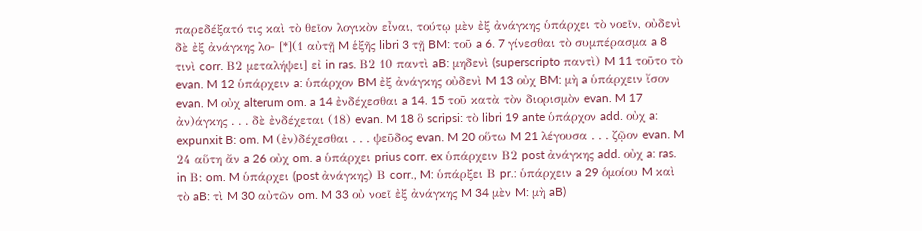παρεδέξατό τις καὶ τὸ θεῖον λογικὸν εἶναι, τούτῳ μὲν ἐξ ἀνάγκης ὑπάρχει τὸ νοεῖν, οὐδενὶ δὲ ἐξ ἀνάγκης λο- [*](1 αὐτῇ M ἑξῆς libri 3 τῇ BM: τοῦ a 6. 7 γίνεσθαι τὸ συμπέρασμα a 8 τινὶ corr. Β2 μεταλήψει] εἰ in ras. Β2 10 παντὶ aB: μηδενὶ (superscripto παντὶ) M 11 τοῦτο τὸ evan. M 12 ὑπάρχειν a: ὑπάρχον BM ἐξ ἀνάγκης οὐδενὶ M 13 οὐχ BM: μὴ a ὑπάρχειν ἴσον evan. M οὐχ alterum om. a 14 ἐνδέχεσθαι a 14. 15 τοῦ κατὰ τὸν διορισμὸν evan. M 17 ἀν)άγκης . . . δὲ ἐνδέχεται (18) evan. M 18 ὃ scripsi: τὸ libri 19 ante ὑπάρχον add. οὐχ a: expunxit B: om. M (ἐν)δέχεσθαι . . . ψεῦδος evan. M 20 οὕτω M 21 λέγουσα . . . ζῷον evan. M 24 αὕτη ἄν a 26 οὐχ om. a ὑπάρχει prius corr. ex ὑπάρχειν Β2 post ἀνάγκης add. οὐχ a: ras. in Β: om. M ὑπάρχει (post ἀνάγκης) Β corr., M: ὑπάρξει Β pr.: ὑπάρχειν a 29 ὁμοίου M καὶ τὸ aB: τὶ M 30 αὐτῶν om. M 33 οὐ νοεῖ ἐξ ἀνάγκης M 34 μὲν M: μὴ aB)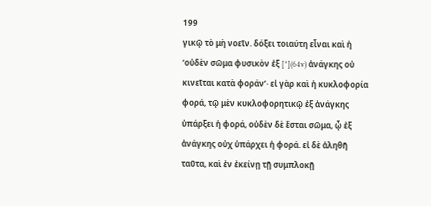199
γικῷ τὸ μὴ νοεῖν. δόξει τοιαύτη εἶναι καὶ ἡ ‘οὐδὲν σῶμα φυσικὸν ἐξ [*](64v) ἀνάγκης οὐ κινεῖται κατὰ φοράν’· εἰ γὰρ καὶ ἡ κυκλοφορία φορά, τῷ μὲν κυκλοφορητικῷ ἐξ ἀνάγκης ὑπάρξει ἡ φορά, οὐδὲν δὲ ἔσται σῶμα, ᾧ ἐξ ἀνάγκης οὐχ ὑπάρχει ἡ φορά. εἰ δὲ ἀληθῆ ταῦτα, καὶ ἐν ἐκείνῃ τῇ συμπλοκῇ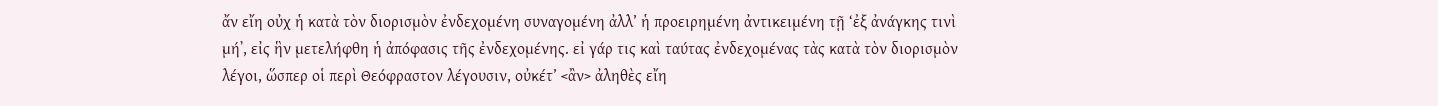ἄν εἴη οὐχ ἡ κατὰ τὸν διορισμὸν ἐνδεχομένη συναγομένη ἀλλ’ ἡ προειρημένη ἀντικειμένη τῇ ‘ἐξ ἀνάγκης τινὶ μή᾿, εἰς ἣν μετελήφθη ἡ ἀπόφασις τῆς ἐνδεχομένης. εἰ γάρ τις καὶ ταύτας ἐνδεχομένας τὰς κατὰ τὸν διορισμὸν λέγοι, ὥσπερ οἱ περὶ Θεόφραστον λέγουσιν, οὐκέτ’ <ἂν> ἀληθὲς εἴη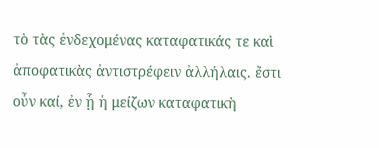τὸ τὰς ἐνδεχομένας καταφατικάς τε καὶ ἀποφατικὰς ἀντιστρέφειν ἀλλήλαις. ἔστι οὖν καί, ἐν ᾗ ἡ μείζων καταφατικὴ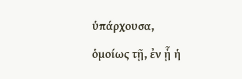ὑπάρχουσα, ὁμοίως τῇ, ἐν ᾗ ἡ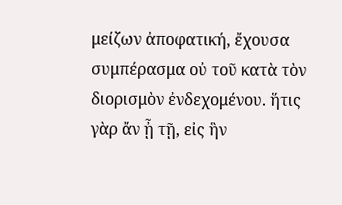μείζων ἀποφατική, ἔχουσα συμπέρασμα οὐ τοῦ κατὰ τὸν διορισμὸν ἐνδεχομένου. ἥτις γὰρ ἄν ᾖ τῇ, εἰς ἣν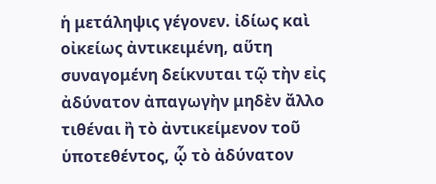ἡ μετάληψις γέγονεν. ἰδίως καὶ οἰκείως ἀντικειμένη, αὕτη συναγομένη δείκνυται τῷ τὴν εἰς ἀδύνατον ἀπαγωγὴν μηδὲν ἄλλο τιθέναι ἢ τὸ ἀντικείμενον τοῦ ὑποτεθέντος, ᾧ τὸ ἀδύνατον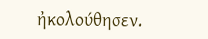ἠκολούθησεν.